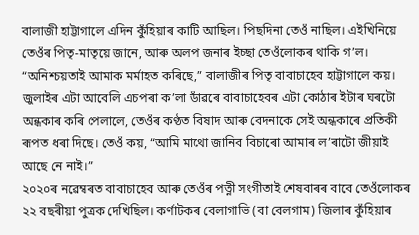বালাজী হাট্টাগালে এদিন কুঁহিয়াৰ কাটি আছিল। পিছদিনা তেওঁ নাছিল। এইখিনিয়ে তেওঁৰ পিতৃ-মাতৃয়ে জানে, আৰু অলপ জনাৰ ইচ্ছা তেওঁলোকৰ থাকি গ’ল। “অনিশ্চয়তাই আমাক মৰ্মাহত কৰিছে,” বালাজীৰ পিতৃ বাবাচাহেব হাট্টাগালে কয়। জুলাইৰ এটা আবেলি এচপৰা ক’লা ডাঁৱৰে বাবাচাহেবৰ এটা কোঠাৰ ইটাৰ ঘৰটো অন্ধকাৰ কৰি পেলালে, তেওঁৰ কণ্ঠত বিষাদ আৰু বেদনাকে সেই অন্ধকাৰে প্ৰতিকী ৰূপত ধৰা দিছে। তেওঁ কয়, “আমি মাথো জানিব বিচাৰো আমাৰ ল’ৰাটো জীয়াই আছে নে নাই।”
২০২০ৰ নৱেম্বৰত বাবাচাহেব আৰু তেওঁৰ পত্নী সংগীতাই শেষবাৰৰ বাবে তেওঁলোকৰ ২২ বছৰীয়া পুত্ৰক দেখিছিল। কৰ্ণাটকৰ বেলাগাভি (বা বেলগাম) জিলাৰ কুঁহিয়াৰ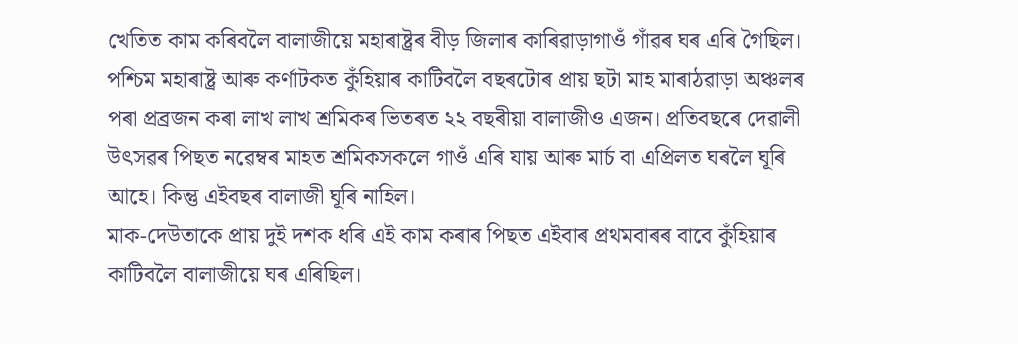খেতিত কাম কৰিবলৈ বালাজীয়ে মহাৰাষ্ট্ৰৰ বীড় জিলাৰ কাৰিৱাড়াগাওঁ গাঁৱৰ ঘৰ এৰি গৈছিল।
পশ্চিম মহাৰাষ্ট্ৰ আৰু কৰ্ণাটকত কুঁহিয়াৰ কাটিবলৈ বছৰটোৰ প্ৰায় ছটা মাহ মাৰাঠৱাড়া অঞ্চলৰ পৰা প্ৰব্ৰজন কৰা লাখ লাখ শ্ৰমিকৰ ভিতৰত ২২ বছৰীয়া বালাজীও এজন। প্ৰতিবছৰে দেৱালী উৎসৱৰ পিছত নৱেম্বৰ মাহত শ্ৰমিকসকলে গাওঁ এৰি যায় আৰু মাৰ্চ বা এপ্ৰিলত ঘৰলৈ ঘূৰি আহে। কিন্তু এইবছৰ বালাজী ঘূৰি নাহিল।
মাক-দেউতাকে প্ৰায় দুই দশক ধৰি এই কাম কৰাৰ পিছত এইবাৰ প্ৰথমবাৰৰ বাবে কুঁহিয়াৰ কাটিবলৈ বালাজীয়ে ঘৰ এৰিছিল।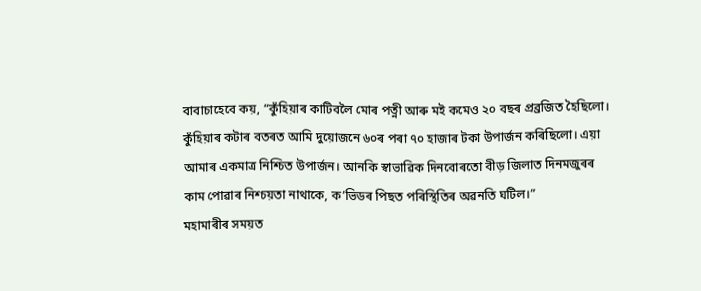বাবাচাহেবে কয়, “কুঁহিয়াৰ কাটিবলৈ মোৰ পত্নী আৰু মই কমেও ২০ বছৰ প্ৰব্ৰজিত হৈছিলো। কুঁহিয়াৰ কটাৰ বতৰত আমি দুয়োজনে ৬০ৰ পৰা ৭০ হাজাৰ টকা উপাৰ্জন কৰিছিলো। এয়া আমাৰ একমাত্ৰ নিশ্চিত উপাৰ্জন। আনকি স্বাভাৱিক দিনবোৰতো বীড় জিলাত দিনমজুৰৰ কাম পোৱাৰ নিশ্চয়তা নাথাকে, ক’ভিডৰ পিছত পৰিস্থিতিৰ অৱনতি ঘটিল।”
মহামাৰীৰ সময়ত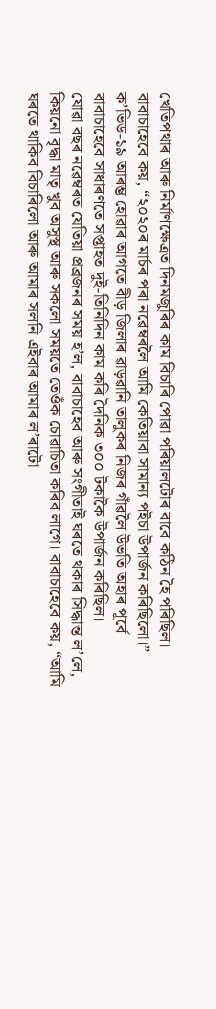খেতিপথাৰ আৰু নিৰ্মাণক্ষেত্ৰত দিনমজুৰিৰ কাম বিচাৰি পোৱা পৰিয়ালটোৰ বাবে কঠিন হৈ পৰিছিল। বাবাচাহেবে কয়, “২০২০ৰ মাৰ্চৰ পৰা নৱেম্বৰলৈ আমি কেতিয়াবা সামান্য পইচা উপাৰ্জন কৰিছিলো।” ক’ভিড-১৯ আৰম্ভ হোৱাৰ আগতে বীড় জিলাৰ ৱাড়ৱানি তালুকৰ নিজৰ গাঁৱলৈ উভতি অহাৰ পূৰ্বে বাবাচাহেবে সাধাৰণতে সপ্তাহত দুই-তিনিদিন কাম কৰি দৈনিক ৩০০ টকাকৈ উপাৰ্জন কৰিছিল।
যোৱা বছৰ নৱেম্বৰত যেতিয়া প্ৰব্ৰজনৰ সময় হ’ল, বাবাচাহেব আৰু সংগীতাই ঘৰতে থকাৰ সিদ্ধান্ত ল’লে, কিয়নো বৃদ্ধা মাতৃ খুব অসুস্থ আৰু সকলো সময়তে তেওঁক চোৱাচিতা কৰিব লাগে। বাবাচাহেবে কয়, “আমি ঘৰতে থাকিব বিচাৰিলো আৰু আমাৰ সলনি এইবাৰ আমাৰ ল’ৰাটো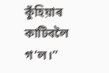কুঁহিয়াৰ কাটিবলৈ গ’ল।”